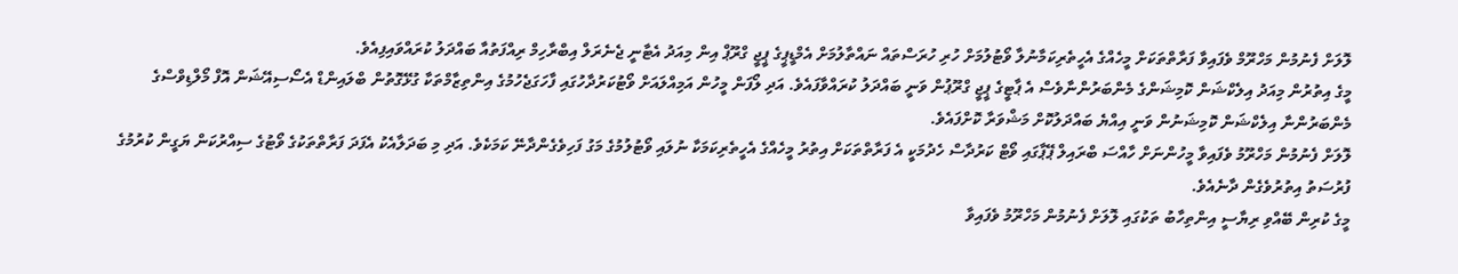ލޮލަށް ފެނުމުން މަހްރޫމް ވެފައިވާ ފަރާތްތަކަށް މީހެއްގެ އެހީތެރިކަމާނުލާ ވޯޓުލުމަށް ހުރި ހުރަސްތައް ނައްތާލުމަށް އެމްޑީޕީގެ ޕީޖީ ގްރޫޕް އިން މިއަދު އެޓާނީ ޖެނެރަލް އިބްރާހިމް ރިއްފަތުއާ ބައްދަލު ކުރައްވައިފިއެވެ.
މީގެ އިތުރުން މިއަދު އިލެކްޝަން ކޮމިޝަންގެ މެންބަރުންނާވެސް އެ ޕާޓީގެ ޕީޖީ ގްރޫޕުން ވަނީ ބައްދަލު ކުރައްވާފައެވެ. އަދި ލޯފަން މީހުން އަމިއްލައަށް ވޯޓުކަރުދާހުގައި ފާހަގަޖެހުމުގެ އިންތިޒާމްތަކާ ގުޅޭގޮތުން ބްލައިންޑް އެސޯސިއޭޝަން އޮފް މޯލްޑިވްސްގެ މެންބަރުންނާ އިލެކްޝަން ކޮމިޝަނުން ވަނީ އިއްޔެ ބައްދަލުކޮށް މަޝްވަރާ ކޮށްފައެވެ.
ލޮލަށް ފެނުމުން މަހްރޫމު ވެފައިވާ މީހުންނަށް ހާއްސަ ބްރައިލް ޕޭޕާގައި ވޯޓް ކަރުދާސް ހެދުމަކީ އެ ފަރާތްތަކަށް އިތުރު މީހެއްގެ އެހީތެރިކަމަކާ ނުލައި ވޯޓުލުމުގެ މަގު ފަހިވެގެންދާނޭ ކަމަކެވެ. އަދި މި ބަދަލާއެކު އެފަދަ ފަރާތްތަކުގެ ވޯޓުގެ ސިއްރުކަން ޔަގީން ކުރުމުގެ ފުރުސަތު އިތުރުވެގެން ދާނެއެވެ.
މީގެ ކުރިން ބޭއްވި ރިޔާސީ އިންތިހާބު ތަކުގައި ލޮލަށް ފެނުމުން މަހްރޫމު ވެފައިވާ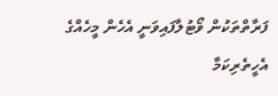ފަރާތްތަކުން ވޯޓުލާފައިވަނީ އެހެން މީހެއްގެ އެހީތެރިކަމާ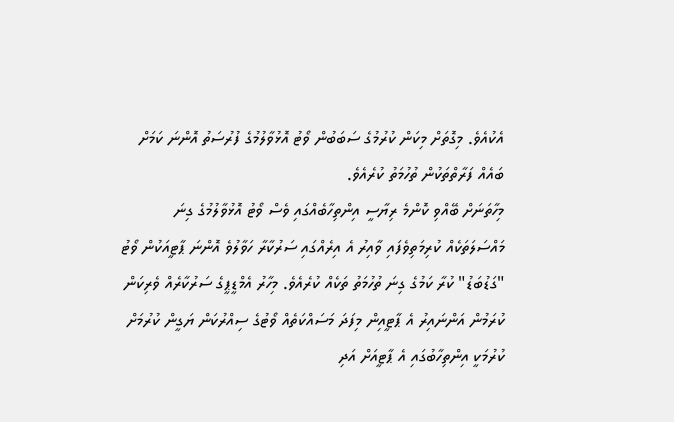އެކުއެވެ. މިގޮތަށް މިކަން ކުރުމުގެ ސަބަބުން ވޯޓު އޮޅުވާލުމުގެ ފުރުސަތު އޮންނަ ކަމަށް ބައެއް ފަރާތްތަކުން ތުހުމަތު ކުރެއެވެ.
މިހާތަނަށް ބޭއްވި ކޮންމެ ރިޔާސީ އިންތިހާބެއްގައި ވެސް ވޯޓު އޮޅުވާލުމުގެ ގިނަ މައްސަލަތަކެއް ކުރިމަތިވެފައި ވާއިރު އެ އިރެއްގައި ސަރުކާރާ ހަވާލުވެ އޮންނަ ޕާޓީއަކުން ވޯޓު "ގަޑުބަޑު" ކުރާ ކަމުގެ ގިނަ ތުހުމަތު ތަކެއް ކުރެއެވެ. މިހާރު އެމްޑީޕީގެ ސަރުކާރެއް ވެރިކަން ކުރަމުން އަންނައިރު އެ ޕާޓީއިން މިފަދަ މަސައްކަތެއް ވޯޓުގެ ސިއްރުކަން ޔަގީން ކުރުމަށް ކުރުމަކީ އިންތިހާބުގައި އެ ޕާޓީއަށް އަދި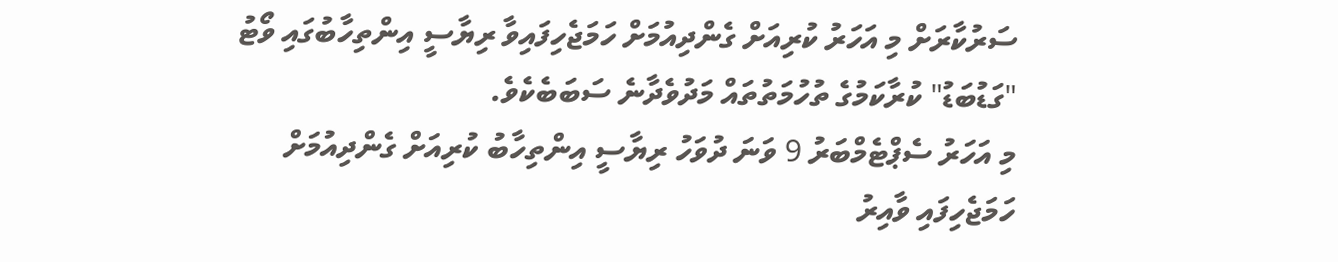ސަރުކާރަށް މި އަހަރު ކުރިއަށް ގެންދިއުމަށް ހަމަޖެހިފައިވާ ރިޔާސީ އިންތިހާބުގައި ވޯޓު "ގަޑުބަޑު" ކުރާކަމުގެ ތުހުމަތުތައް މަދުވެދާނެ ސަބަބެކެވެ.
މި އަހަރު ސެޕްޓެމްބަރު 9 ވަނަ ދުވަހު ރިޔާސީ އިންތިހާބު ކުރިއަށް ގެންދިއުމަށް ހަމަޖެހިފައި ވާއިރު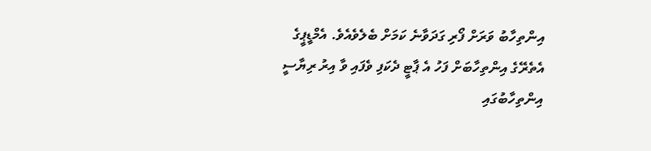އިންތިހާބު ވަރަށް ފޯރި ގަދަވާނެ ކަމަށް ބެލެވެއެވެ. އެމްޑީޕީގެ އެތެރޭގެ އިންތިހާބަށް ފަހު އެ ޕާޓީ ދެކަފި ވެފައި ވާ އިރު ރިޔާސީ އިންތިހާބުގައި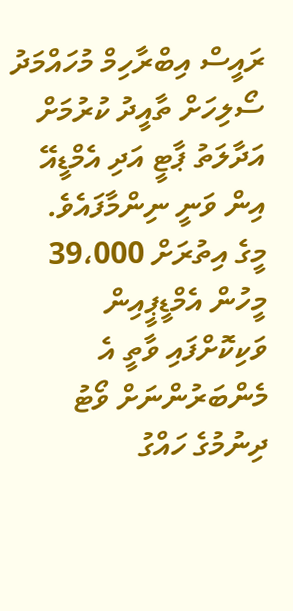ރައީސް އިބްރާހިމް މުހައްމަދު ސޯލިހަށް ތާއީދު ކުރުމަށް އަދާލަތު ޕާޓީ އަދި އެމްޑީއޭ އިން ވަނީ ނިންމާފައެވެ.
މީގެ އިތުރަށް 39،000 މީހުން އެމްޑީޕީއިން ވަކިކޮށްފައި ވާތީ އެ މެންބަރުންނަށް ވޯޓު ދިނުމުގެ ހައްގު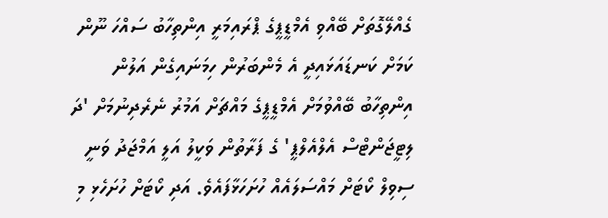ގެއްލޭގޮތަށް ބޭއްވި އެމްޑީޕީގެ ޕްރައިމަރީ އިންތިހާބު ސައްހަ ނޫން ކަމަށް ކަނޑައަޅައިދީ އެ މެންބަރުން ހިމަނައިގެން އަލުން އިންތިހާބު ބޭއްވުމަށް އެމްޑީޕީގެ މައްޗަށް އަމުރު ނެރެދިނުމަށް 'ދަ ލިޓީޖަންޓްސް އެލްއެލްޕީ' ގެ ފަރާތުން ވަކީލު އަލީ އަމްޖަދު ވަނީ ސިވިލް ކޯޓަށް މައްސަލައެއް ހުށަހަޅާފައެވެ. އަދި ކޯޓަށް ހުށަހެޅި މި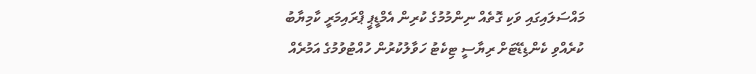މައްސަލައިގައި ވަކި ގޮތެއް ނިންމުމުގެ ކުރިން އެމްޑީޕީ ޕްރައިމަރީ ކާމިޔާބު ކުރެއްވި ކެންޑިޑޭޓަށް ރިޔާސީ ޓިކެޓު ހަވާލުކުރުން ހުއްޓުވުމުގެ އަމުރެއް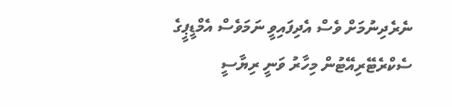ނެރެދިނުމަށް ވެސް އެދިފައިވީ ނަމަވެސް އެމްޑީޕީގެ ސެކްރެޓޭރިއޭޓުން މިހާރު ވަނީ ރިޔާސީ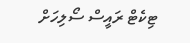ޓިކެޓް ރައީސް ސޯލިހަށް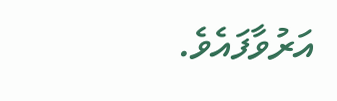އަރުވާފައެވެ.